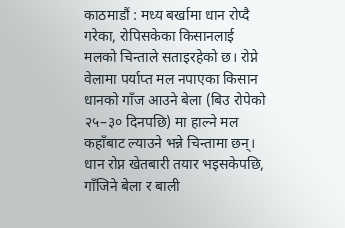काठमाडौं : मध्य बर्खामा धान रोप्दै गरेका, रोपिसकेका किसानलाई मलको चिन्ताले सताइरहेको छ। रोप्ने वेलामा पर्याप्त मल नपाएका किसान धानको गाँज आउने बेला (बिउ रोपेको २५–३० दिनपछि) मा हाल्ने मल कहाँबाट ल्याउने भन्ने चिन्तामा छन्।
धान रोप्न खेतबारी तयार भइसकेपछि, गाँजिने बेला र बाली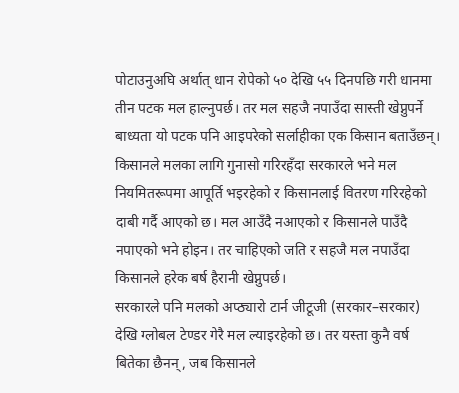पोटाउनुअघि अर्थात् धान रोपेको ५० देखि ५५ दिनपछि गरी धानमा तीन पटक मल हाल्नुपर्छ। तर मल सहजै नपाउँदा सास्ती खेप्नुपर्ने बाध्यता यो पटक पनि आइपरेको सर्लाहीका एक किसान बताउँछन्।
किसानले मलका लागि गुनासो गरिरहँदा सरकारले भने मल नियमितरूपमा आपूर्ति भइरहेको र किसानलाई वितरण गरिरहेको दाबी गर्दै आएको छ। मल आउँदै नआएको र किसानले पाउँदै नपाएको भने होइन। तर चाहिएको जति र सहजै मल नपाउँदा किसानले हरेक बर्ष हैरानी खेप्नुपर्छ।
सरकारले पनि मलको अप्ठ्यारो टार्न जीटूजी (सरकार–सरकार) देखि ग्लोबल टेण्डर गेरै मल ल्याइरहेको छ। तर यस्ता कुनै वर्ष बितेका छैनन्, जब किसानले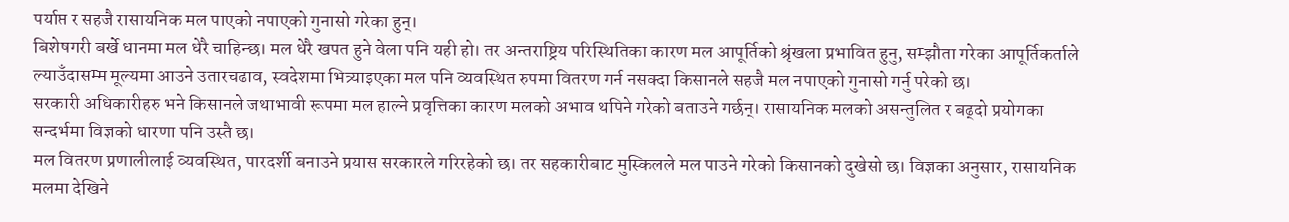पर्याप्त र सहजै रासायनिक मल पाएको नपाएको गुनासो गरेका हुन्।
बिशेषगरी बर्खे धानमा मल धेरै चाहिन्छ। मल धेरै खपत हुने वेला पनि यही हो। तर अन्तराष्ट्रिय परिस्थितिका कारण मल आपूर्तिको श्रृंखला प्रभावित हुनु, सम्झौता गरेका आपूर्तिकर्ताले ल्याउँदासम्म मूल्यमा आउने उतारचढाव, स्वदेशमा भित्र्याइएका मल पनि व्यवस्थित रुपमा वितरण गर्न नसक्दा किसानले सहजै मल नपाएको गुनासो गर्नु परेको छ।
सरकारी अधिकारीहरु भने किसानले जथाभावी रूपमा मल हाल्ने प्रवृत्तिका कारण मलको अभाव थपिने गरेको बताउने गर्छन्। रासायनिक मलको असन्तुलित र बढ्दो प्रयोगका सन्दर्भमा विज्ञको धारणा पनि उस्तै छ।
मल वितरण प्रणालीलाई व्यवस्थित, पारदर्शी बनाउने प्रयास सरकारले गरिरहेको छ। तर सहकारीबाट मुस्किलले मल पाउने गरेको किसानको दुखेसो छ। विज्ञका अनुसार, रासायनिक मलमा देखिने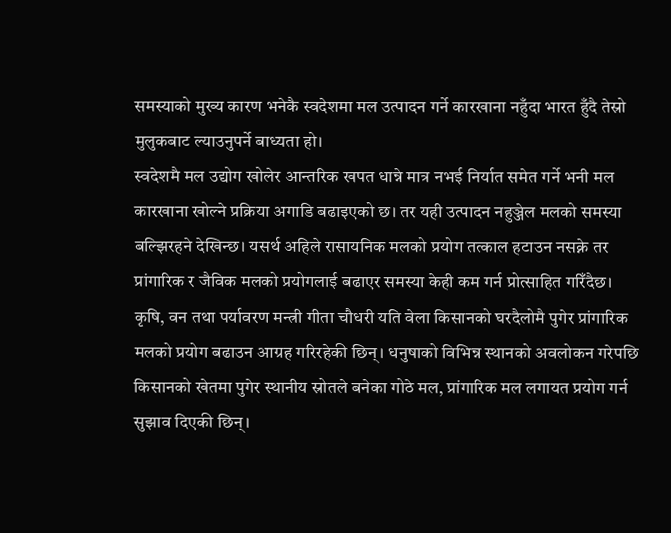समस्याको मुख्य कारण भनेकै स्वदेशमा मल उत्पादन गर्ने कारखाना नहुँदा भारत हुँदै तेस्रो मुलुकबाट ल्याउनुपर्ने बाध्यता हो।
स्वदेशमै मल उद्योग खोलेर आन्तरिक खपत धान्ने मात्र नभई निर्यात समेत गर्ने भनी मल कारखाना खोल्ने प्रक्रिया अगाडि बढाइएको छ। तर यही उत्पादन नहुञ्जेल मलको समस्या बल्झिरहने देखिन्छ। यसर्थ अहिले रासायनिक मलको प्रयोग तत्काल हटाउन नसक्ने तर प्रांगारिक र जैविक मलको प्रयोगलाई बढाएर समस्या केही कम गर्न प्रोत्साहित गरिँदैछ।
कृषि, वन तथा पर्यावरण मन्त्री गीता चौधरी यति वेला किसानको घरदैलोमै पुगेर प्रांगारिक मलको प्रयोग बढाउन आग्रह गरिरहेकी छिन्। धनुषाको विभिन्न स्थानको अवलोकन गरेपछि किसानको खेतमा पुगेर स्थानीय स्रोतले बनेका गोठे मल, प्रांगारिक मल लगायत प्रयोग गर्न सुझाव दिएकी छिन्।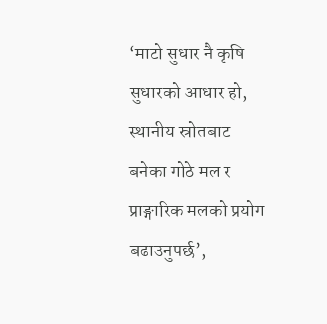‘माटो सुधार नै कृषि सुधारको आधार हो, स्थानीय स्रोतबाट बनेका गोठे मल र प्राङ्गारिक मलको प्रयोग बढाउनुपर्छ’,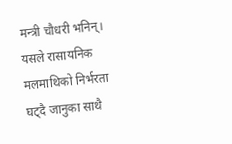मन्त्री चौधरी भनिन्। यसले रासायनिक मलमाथिको निर्भरता घट्दै जानुका साथै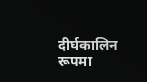दीर्घकालिन रूपमा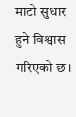माटो सुधार हुने विश्वास गरिएको छ।